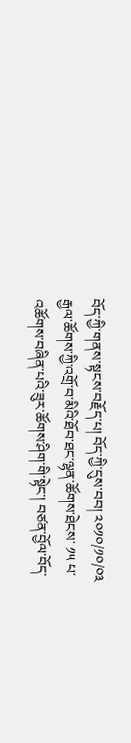བོད་ཀྱི་གནས་སྟངས་བརྗོད་པ། བོད་ཀྱི་དུས་བབ། ༢༠༡༠/༡༠/༠༣ རྒྱལ་ཚོགས་ཀྱི་འགྲོ་བ་མིའི་ཐོབ་ཐང་ལྷན་ཚོགས་ཐེངས་ ༡༥ པ་འཚོགས་བཞིན་པའི་ཟུར་ཚོགས་ཤིག་གི་སྟེང་། བཙན་བྱོལ་བོད་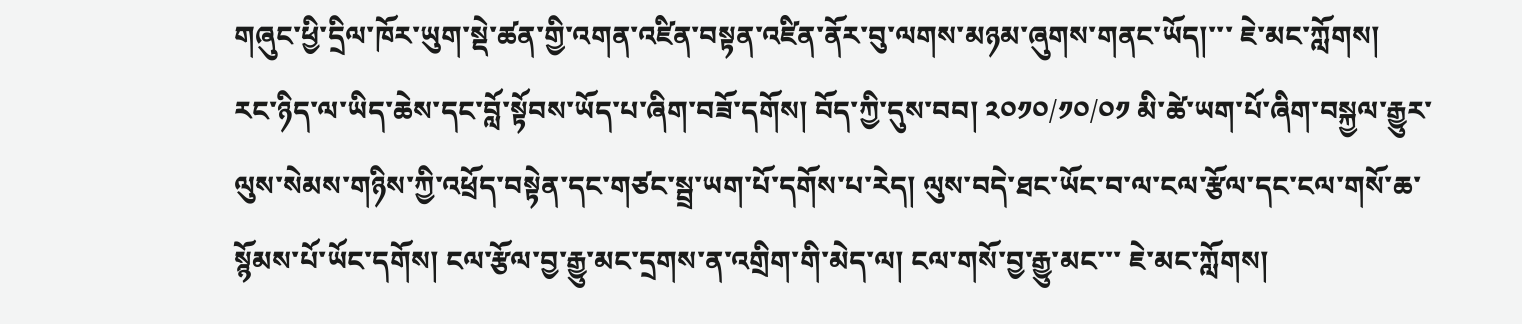གཞུང་ཕྱི་དྲིལ་ཁོར་ཡུག་སྡེ་ཚན་གྱི་འགན་འཛིན་བསྟན་འཛིན་ནོར་བུ་ལགས་མཉམ་ཞུགས་གནང་ཡོད།་་་ ཇེ་མང་ཀློགས།
རང་ཉིད་ལ་ཡིད་ཆེས་དང་བློ་སྟོབས་ཡོད་པ་ཞིག་བཟོ་དགོས། བོད་ཀྱི་དུས་བབ། ༢༠༡༠/༡༠/༠༡ མི་ཚེ་ཡག་པོ་ཞིག་བསྐྱལ་རྒྱུར་ལུས་སེམས་གཉིས་ཀྱི་འཕྲོད་བསྟེན་དང་གཙང་སྦྲ་ཡག་པོ་དགོས་པ་རེད། ལུས་བདེ་ཐང་ཡོང་བ་ལ་ངལ་རྩོལ་དང་ངལ་གསོ་ཆ་སྙོམས་པོ་ཡོང་དགོས། ངལ་རྩོལ་བྱ་རྒྱུ་མང་དྲགས་ན་འགྲིག་གི་མེད་ལ། ངལ་གསོ་བྱ་རྒྱུ་མང་་་ ཇེ་མང་ཀློགས།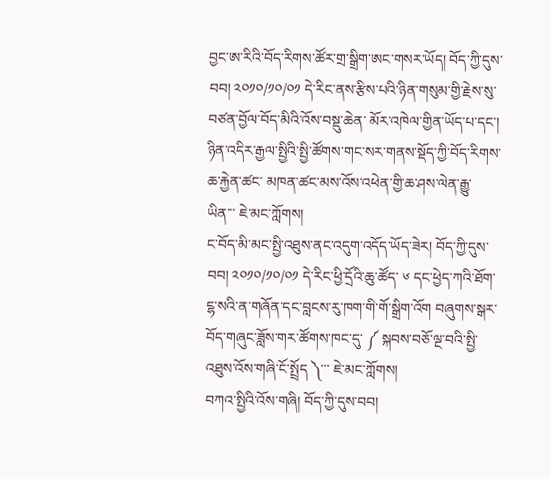བྱང་ཨ་རིའི་བོད་རིགས་ཚོར་གྲ་སྒྲིག་ཨང་གསར་ཡོད། བོད་ཀྱི་དུས་བབ། ༢༠༡༠/༡༠/༠༡ དེ་རིང་ནས་རྩིས་པའི་ཉིན་གསུམ་གྱི་རྗེས་སུ་བཙན་བྱོལ་བོད་མིའི་འོས་བསྡུ་ཆེན་ མོར་འཁེལ་གྱིན་ཡོད་པ་དང་། ཉིན་འདིར་རྒྱལ་སྤྱིའི་སྤྱི་ཚོགས་གང་སར་གནས་སྡོད་ཀྱི་བོད་རིགས་ཆ་རྐྱེན་ཚང་ མཁན་ཚང་མས་འོས་འཕེན་གྱི་ཆ་ཤས་ལེན་རྒྱུ་ཡིན་་་ ཇེ་མང་ཀློགས།
ང་བོད་མི་མང་སྤྱི་འཐུས་ནང་འདུག་འདོད་ཡོད་ཟེར། བོད་ཀྱི་དུས་བབ། ༢༠༡༠/༡༠/༠༡ དེ་རིང་ཕྱི་དྲོའི་ཆུ་ཚོད་ ༦ དང་ཕྱེད་ཀའི་ཐོག་ངྷ་སའི་ན་གཞོན་དང་བླངས་རུ་ཁག་གི་གོ་སྒྲིག་འོག བཞུགས་སྒར་བོད་གཞུང་ཟློས་གར་ཚོགས་ཁང་དུ་ ༼ སྐབས་བཅོ་ལྔ་བའི་སྤྱི་འཐུས་འོས་གཞི་ངོ་སྤྲོད ༽་་་ ཇེ་མང་ཀློགས།
བཀའ་སྤྱིའི་འོས་གཞི། བོད་ཀྱི་དུས་བབ།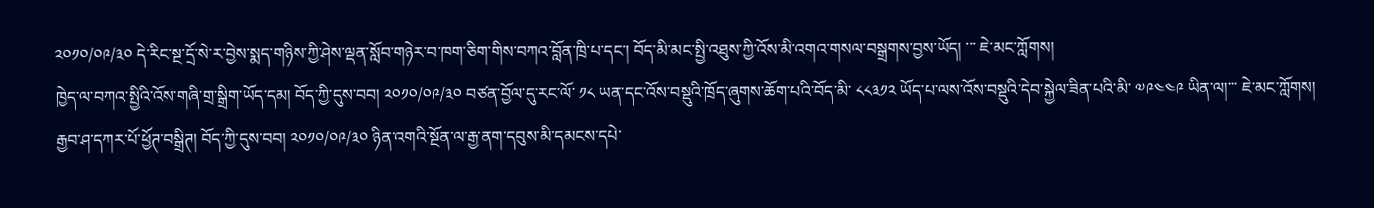༢༠༡༠/༠༩/༣༠ དེ་རིང་སྔ་དྲོ་སེ་ར་བྱེས་སྨད་གཉིས་ཀྱི་ཤེས་ལྡན་སློབ་གཉེར་བ་ཁག་ཅིག་གིས་བཀའ་བློན་ཁྲི་པ་དང་། བོད་མི་མང་སྤྱི་འཐུས་ཀྱི་འོས་མི་འགའ་གསལ་བསྒྲགས་བྱས་ཡོད། ་་་ ཇེ་མང་ཀློགས།
ཁྱེད་ལ་བཀའ་སྤྱིའི་འོས་གཞི་གྲ་སྒྲིག་ཡོད་དམ། བོད་ཀྱི་དུས་བབ། ༢༠༡༠/༠༩/༣༠ བཙན་བྱོལ་དུ་རང་ལོ་ ༡༨ ཡན་དང་འོས་བསྡུའི་ཁྲོད་ཞུགས་ཆོག་པའི་བོད་མི་ ༨༨༣༡༢ ཡོད་པ་ལས་འོས་བསྡུའི་དེབ་སྐྱེལ་ཟིན་པའི་མི་ ༧༩༤༤༩ ཡིན་ལ།་་་ ཇེ་མང་ཀློགས།
རྒྱབ་ཤ་དཀར་པོ་ཕྱོཊ་བསྒྲིཊ། བོད་ཀྱི་དུས་བབ། ༢༠༡༠/༠༩/༣༠ ཉིན་འགའི་སྔོན་ལ་རྒྱ་ནག་དབུས་མི་དམངས་དཔེ་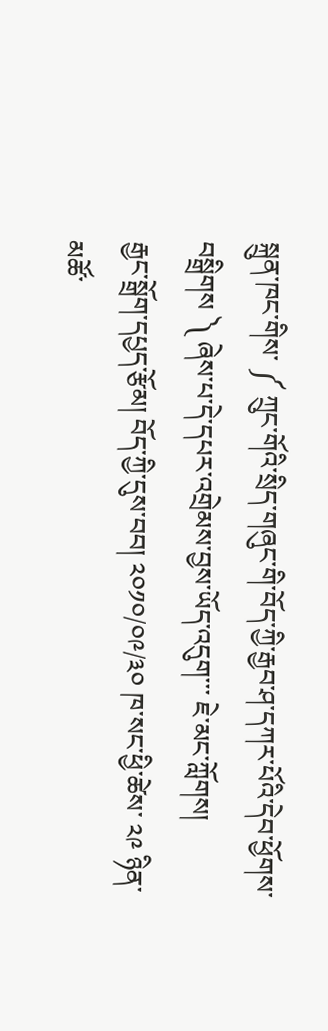སྐྲུན་ཁང་གིས་ ༼ ཀྲུང་གོའི་སྲིད་གཞུང་གི་བོད་ཀྱི་རྒྱབ་ཤ་དཀར་པོའི་དེབ་ཕྱོགས་བསྒྲིགས ༽ ཞེས་པ་དེ་དཔར་འགྲེམས་བྱས་ཡོད་འདུག་་་ ཇེ་མང་ཀློགས།
རྒྱང་སྒྲོག་དཔྱད་རྩོམ། བོད་ཀྱི་དུས་བབ། ༢༠༡༠/༠༩/༣༠ ཁ་སང་ཕྱི་ཚེས་ ༢༩ ཉིན་མཚོ་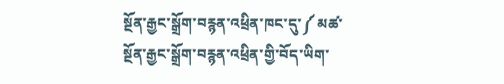སྔོན་རྒྱང་སྒྲོག་བརྙན་འཕྲིན་ཁང་དུ་༼ མཚ་སྔོན་རྒྱང་སྒྲོག་བརྙན་འཕྲིན་གྱི་བོད་ཡིག་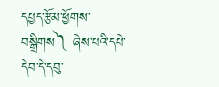དཔྱད་རྩོམ་ཕྱོགས་བསྒྲིགས༽ ཞེས་པའི་དཔེ་དེབ་དེ་དབུ་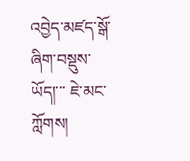འབྱེད་མཛད་སྒོ་ཞིག་བསྡུས་ཡོད།་་་ ཇེ་མང་ཀློགས།